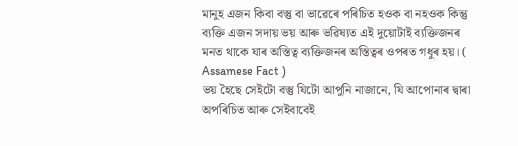মানুহ এজন কিবা বস্তু বা ভাৱেৰে পৰিচিত হওক বা নহওক কিন্তু ব্যক্তি এজন সদায় ভয় আৰু ভৱিষ্যত এই দুয়োটাই ব্যক্তিজনৰ মনত থাকে যাৰ অস্তিত্ব ব্যক্তিজনৰ অস্তিত্বৰ ওপৰত গধুৰ হয়। ( Assamese Fact )
ভয় হৈছে সেইটো বস্তু যিটো আপুনি নাজানে, যি আপোনাৰ দ্বাৰা অপৰিচিত আৰু সেইবাবেই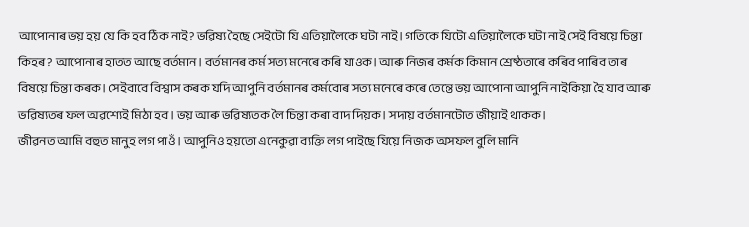আপোনাৰ ভয় হয় যে কি হব ঠিক নাই? ভৱিষ্য হৈছে সেইটো যি এতিয়ালৈকে ঘটা নাই। গতিকে যিটো এতিয়ালৈকে ঘটা নাই সেই বিষয়ে চিন্তা কিহৰ? আপোনাৰ হাতত আছে বৰ্তমান। বৰ্তমানৰ কৰ্ম সত্য মনেৰে কৰি যাওক। আৰু নিজৰ কৰ্মক কিমান শ্ৰেষ্ঠতাৰে কৰিব পাৰিব তাৰ বিষয়ে চিন্তা কৰক। সেইবাবে বিশ্বাস কৰক যদি আপুনি বৰ্তমানৰ কৰ্মবোৰ সত্য মনেৰে কৰে তেন্তে ভয় আপোনা আপুনি নাইকিয়া হৈ যাব আৰু ভৱিষ্যতৰ ফল অৱশ্যেই মিঠা হব। ভয় আৰু ভৱিষ্যতক লৈ চিন্তা কৰা বাদ দিয়ক। সদায় বৰ্তমানটোত জীয়াই থাকক।
জীৱনত আমি বহুত মানুহ লগ পাওঁ । আপুনিও হয়তো এনেকুৱা ব্যক্তি লগ পাইছে যিয়ে নিজক অসফল বুলি মানি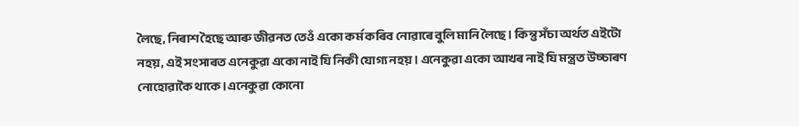লৈছে, নিৰাশ হৈছে আৰু জীৱনত তেওঁ একো কৰ্ম কৰিব নোৱাৰে বুলি মানি লৈছে। কিন্তু সঁচা অৰ্থত এইটো নহয়, এই সংসাৰত এনেকুৱা একো নাই যি নিকী যোগ্য নহয়। এনেকুৱা একো আখৰ নাই যি মন্ত্ৰত উচ্চাৰণ নোহোৱাকৈ থাকে।এনেকুৱা কোনো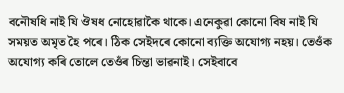বনৌষধি নাই যি ঔষধ নোহোৱাকৈ থাকে। এনেকুৱা কোনো বিষ নাই যি সময়ত অমৃত হৈ পৰে। ঠিক সেইদৰে কোনো ব্যক্তি অযোগ্য নহয়। তেওঁক অযোগ্য কৰি তোলে তেওঁৰ চিন্তা ভাৱনাই। সেইবাবে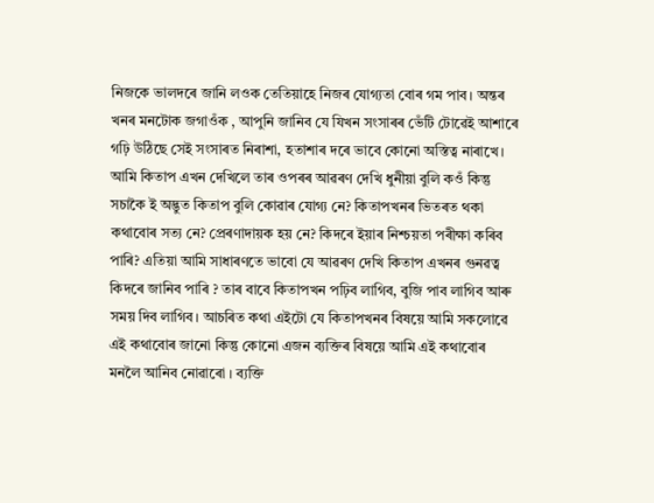নিজকে ভালদৰে জানি লওক তেতিয়াহে নিজৰ যোগ্যতা বোৰ গম পাব। অন্তৰ খনৰ মনটোক জগাওঁক , আপুনি জানিব যে যিখন সংসাৰৰ ভেঁটি টোৱেই আশাৰে গঢ়ি উঠিছে সেই সংসাৰত নিৰাশা, হতাশাৰ দৰে ভাবে কোনো অস্তিত্ব নাৰাখে। আমি কিতাপ এখন দেখিলে তাৰ ওপৰৰ আৱৰণ দেখি ধুনীয়া বুলি কওঁ কিন্তু সচাকৈ ই অদ্ভুত কিতাপ বুলি কোৱাৰ যোগ্য নে? কিতাপখনৰ ভিতৰত থকা কথাবোৰ সত্য নে? প্ৰেৰণাদায়ক হয় নে? কিদৰে ইয়াৰ নিশ্চয়তা পৰীক্ষা কৰিব পাৰি? এতিয়া আমি সাধাৰণতে ভাবো যে আৱৰণ দেখি কিতাপ এখনৰ গুনৱত্ব কিদৰে জানিব পাৰি ? তাৰ বাবে কিতাপখন পঢ়িব লাগিব, বুজি পাব লাগিব আৰু সময় দিব লাগিব। আচৰিত কথা এইটো যে কিতাপখনৰ বিষয়ে আমি সকলোৱে এই কথাবোৰ জানো কিন্তু কোনো এজন ব্যক্তিৰ বিষয়ে আমি এই কথাবোৰ মনলৈ আনিব নোৱাৰো । ব্যক্তি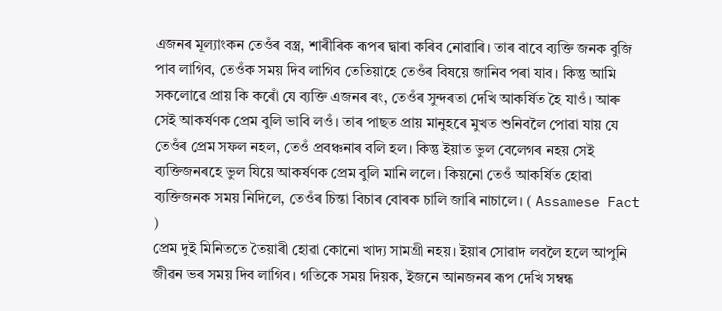এজনৰ মূল্যাংকন তেওঁৰ বস্ত্ৰ, শাৰীৰিক ৰূপৰ দ্বাৰা কৰিব নোৱাৰি। তাৰ বাবে ব্যক্তি জনক বুজি পাব লাগিব, তেওঁক সময় দিব লাগিব তেতিয়াহে তেওঁৰ বিষয়ে জানিব পৰা যাব। কিন্তু আমি সকলোৱে প্ৰায় কি কৰোঁ যে ব্যক্তি এজনৰ ৰং, তেওঁৰ সুন্দৰতা দেখি আকৰ্ষিত হৈ যাওঁ। আৰু সেই আকৰ্ষণক প্ৰেম বুলি ভাবি লওঁ। তাৰ পাছত প্ৰায় মানুহৰে মুখত শুনিবলৈ পোৱা যায় যে তেওঁৰ প্ৰেম সফল নহল, তেওঁ প্ৰবঞ্চনাৰ বলি হল। কিন্তু ইয়াত ভুল বেলেগৰ নহয় সেই ব্যক্তিজনৰহে ভুল যিয়ে আকৰ্ষণক প্ৰেম বুলি মানি ললে। কিয়নো তেওঁ আকৰ্ষিত হোৱা ব্যক্তিজনক সময় নিদিলে, তেওঁৰ চিন্তা বিচাৰ বোৰক চালি জাৰি নাচালে। ( Assamese Fact )
প্ৰেম দুই মিনিততে তৈয়াৰী হোৱা কোনো খাদ্য সামগ্ৰী নহয়। ইয়াৰ সোৱাদ লবলৈ হলে আপুনি জীৱন ভৰ সময় দিব লাগিব। গতিকে সময় দিয়ক, ইজনে আনজনৰ ৰূপ দেখি সম্বন্ধ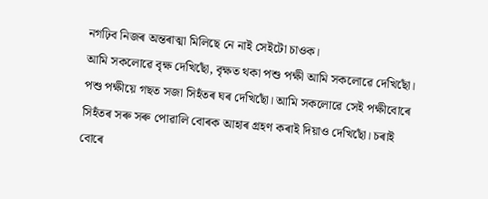নগঢ়িব নিজৰ অন্তৰাত্মা মিলিছে নে নাই সেইটো চাওক।
আমি সকলোৱে বৃক্ষ দেখিছোঁ, বৃক্ষত থকা পশু পক্ষী আমি সকলোৱে দেখিছোঁ। পশু পক্ষীয়ে গছত সজা সিহঁতৰ ঘৰ দেখিছোঁ। আমি সকলোৱে সেই পক্ষীবোৰে সিহঁতৰ সৰু সৰু পোৱালি বোৰক আহাৰ গ্ৰহণ কৰাই দিয়াও দেখিছোঁ। চৰাই বোৰে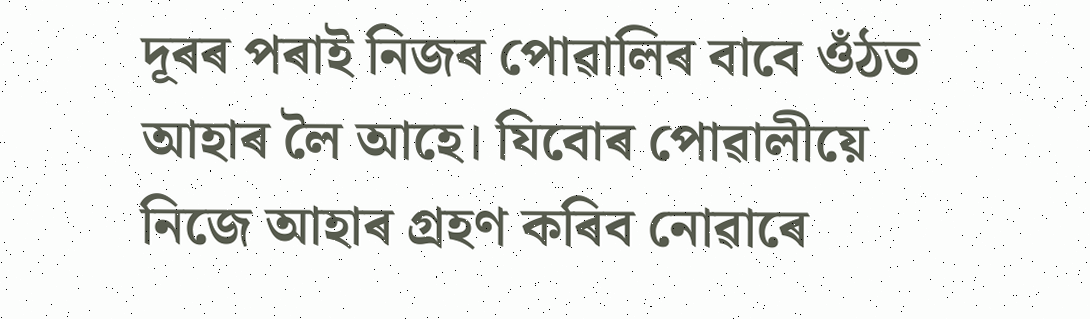দূৰৰ পৰাই নিজৰ পোৱালিৰ বাবে ওঁঠত আহাৰ লৈ আহে। যিবোৰ পোৱালীয়ে নিজে আহাৰ গ্ৰহণ কৰিব নোৱাৰে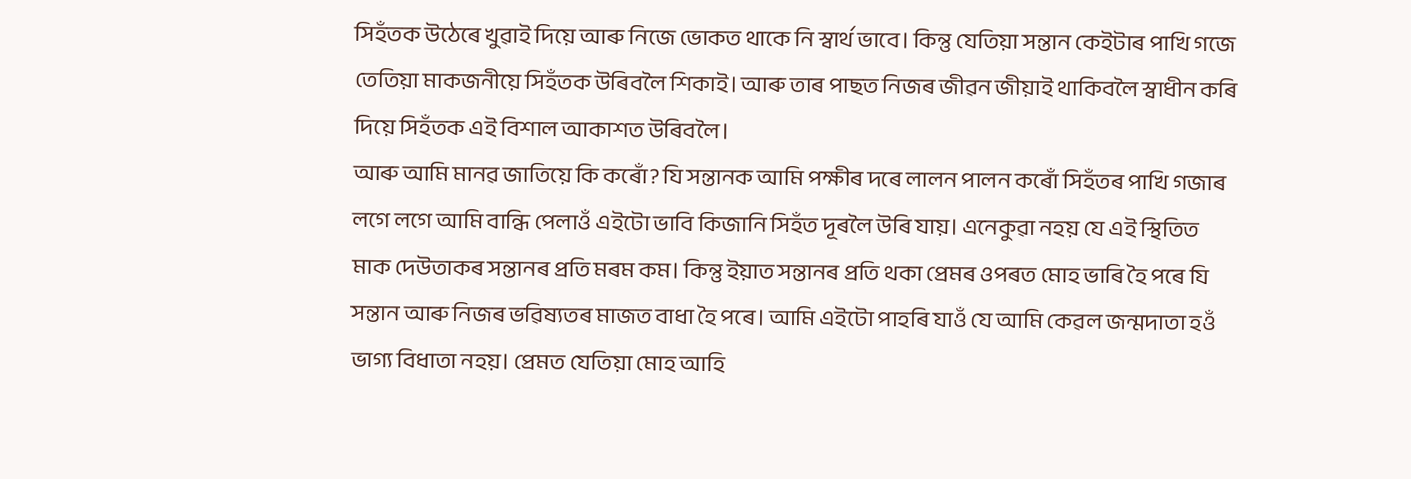সিহঁতক উঠেৰে খুৱাই দিয়ে আৰু নিজে ভোকত থাকে নি স্বাৰ্থ ভাবে। কিন্তু যেতিয়া সন্তান কেইটাৰ পাখি গজে তেতিয়া মাকজনীয়ে সিহঁতক উৰিবলৈ শিকাই। আৰু তাৰ পাছত নিজৰ জীৱন জীয়াই থাকিবলৈ স্বাধীন কৰি দিয়ে সিহঁতক এই বিশাল আকাশত উৰিবলৈ।
আৰু আমি মানৱ জাতিয়ে কি কৰোঁ? যি সন্তানক আমি পক্ষীৰ দৰে লালন পালন কৰোঁ সিহঁতৰ পাখি গজাৰ লগে লগে আমি বান্ধি পেলাওঁ এইটো ভাবি কিজানি সিহঁত দূৰলৈ উৰি যায়। এনেকুৱা নহয় যে এই স্থিতিত মাক দেউতাকৰ সন্তানৰ প্ৰতি মৰম কম। কিন্তু ইয়াত সন্তানৰ প্ৰতি থকা প্ৰেমৰ ওপৰত মোহ ভাৰি হৈ পৰে যি সন্তান আৰু নিজৰ ভৱিষ্যতৰ মাজত বাধা হৈ পৰে। আমি এইটো পাহৰি যাওঁ যে আমি কেৱল জন্মদাতা হওঁ ভাগ্য বিধাতা নহয়। প্ৰেমত যেতিয়া মোহ আহি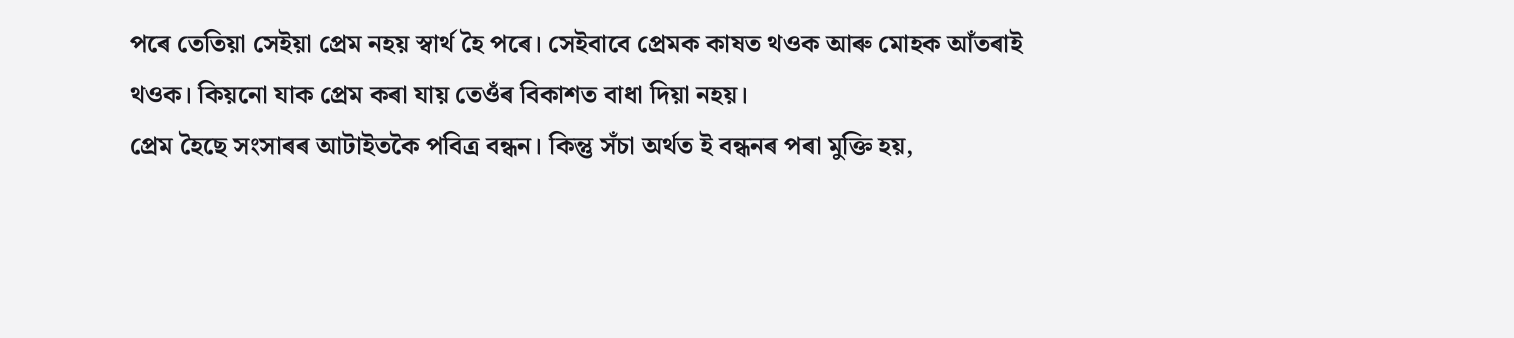পৰে তেতিয়া সেইয়া প্ৰেম নহয় স্বাৰ্থ হৈ পৰে। সেইবাবে প্ৰেমক কাষত থওক আৰু মোহক আঁতৰাই থওক। কিয়নো যাক প্ৰেম কৰা যায় তেওঁৰ বিকাশত বাধা দিয়া নহয়।
প্ৰেম হৈছে সংসাৰৰ আটাইতকৈ পবিত্ৰ বন্ধন। কিন্তু সঁচা অৰ্থত ই বন্ধনৰ পৰা মুক্তি হয়,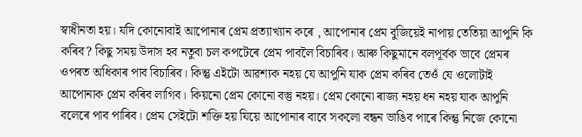স্বাধীনতা হয়। যদি কোনোবাই আপোনাৰ প্ৰেম প্ৰত্যাখ্যান কৰে , আপোনাৰ প্রেম বুজিয়েই নাপায় তেতিয়া আপুনি কি কৰিব? কিছু সময় উদাস হব নতুবা চল কপটেৰে প্ৰেম পাবলৈ বিচাৰিব। আৰু কিছুমানে বলপূৰ্বক ভাবে প্ৰেমৰ ওপৰত অধিকাৰ পাব বিচাৰিব। কিন্তু এইটো আৱশ্যক নহয় যে আপুনি যাক প্ৰেম কৰিব তেওঁ যে ওলোটাই আপোনাক প্ৰেম কৰিব লাগিব। কিয়নো প্ৰেম কোনো বস্তু নহয়। প্ৰেম কোনো ৰাজ্য নহয় ধন নহয় যাক আপুনি বলেৰে পাব পাৰিব। প্ৰেম সেইটো শক্তি হয় যিয়ে আপোনাৰ বাবে সকলো বন্ধন ভাঙিব পাৰে কিন্তু নিজে কোনো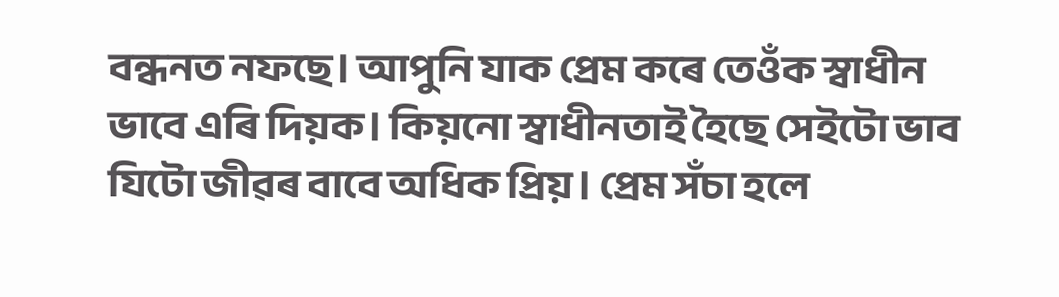বন্ধনত নফছে। আপুনি যাক প্ৰেম কৰে তেওঁক স্বাধীন ভাবে এৰি দিয়ক। কিয়নো স্বাধীনতাই হৈছে সেইটো ভাব যিটো জীৱৰ বাবে অধিক প্রিয়। প্ৰেম সঁচা হলে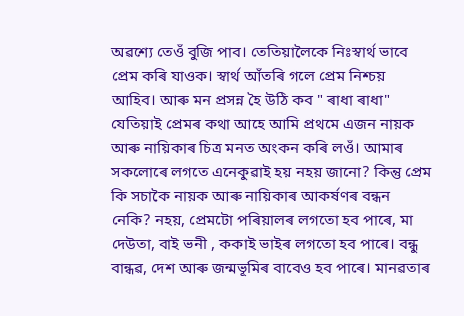অৱশ্যে তেওঁ বুজি পাব। তেতিয়ালৈকে নিঃস্বাৰ্থ ভাবে প্ৰেম কৰি যাওক। স্বাৰ্থ আঁতৰি গলে প্ৰেম নিশ্চয় আহিব। আৰু মন প্ৰসন্ন হৈ উঠি কব " ৰাধা ৰাধা"
যেতিয়াই প্ৰেমৰ কথা আহে আমি প্ৰথমে এজন নায়ক আৰু নায়িকাৰ চিত্ৰ মনত অংকন কৰি লওঁ। আমাৰ সকলোৰে লগতে এনেকুৱাই হয় নহয় জানো? কিন্তু প্ৰেম কি সচাকৈ নায়ক আৰু নায়িকাৰ আকৰ্ষণৰ বন্ধন নেকি? নহয়, প্ৰেমটো পৰিয়ালৰ লগতো হব পাৰে, মা দেউতা, বাই ভনী , ককাই ভাইৰ লগতো হব পাৰে। বন্ধু বান্ধৱ, দেশ আৰু জন্মভূমিৰ বাবেও হব পাৰে। মানৱতাৰ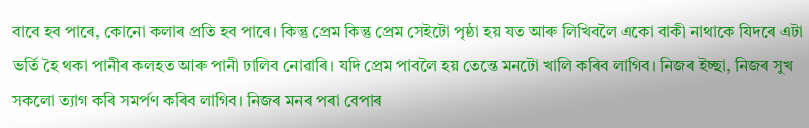বাবে হব পাৰে, কোনো কলাৰ প্ৰতি হব পাৰে। কিন্তু প্ৰেম কিন্তু প্ৰেম সেইটো পৃষ্ঠা হয় যত আৰু লিখিবলৈ একো বাকী নাথাকে যিদৰে এটা ভৰ্তি হৈ থকা পানীৰ কলহত আৰু পানী ঢালিব নোৱাৰি। যদি প্ৰেম পাবলৈ হয় তেন্তে মনটো খালি কৰিব লাগিব। নিজৰ ইচ্ছা, নিজৰ সুখ সকলো ত্যাগ কৰি সমৰ্পণ কৰিব লাগিব। নিজৰ মনৰ পৰা বেপাৰ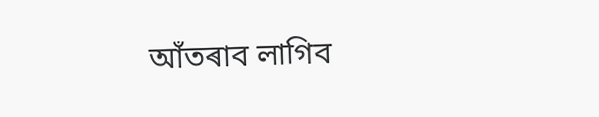আঁতৰাব লাগিব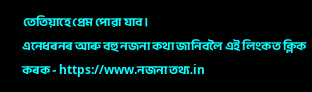তেতিয়াহে প্ৰেম পোৱা যাব।
এনেধৰনৰ আৰু বহু নজনা কথা জানিবলৈ এই লিংকত ক্লিক কৰক - https://www.নজনা তথ্য.in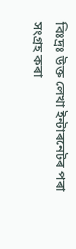বিঃদ্ৰঃ উক্ত লেখা ইন্টাৰনেটৰ পৰা সংগ্ৰহ কৰা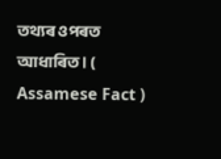তথ্যৰ ওপৰত আধাৰিত । ( Assamese Fact )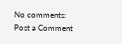No comments:
Post a Comment